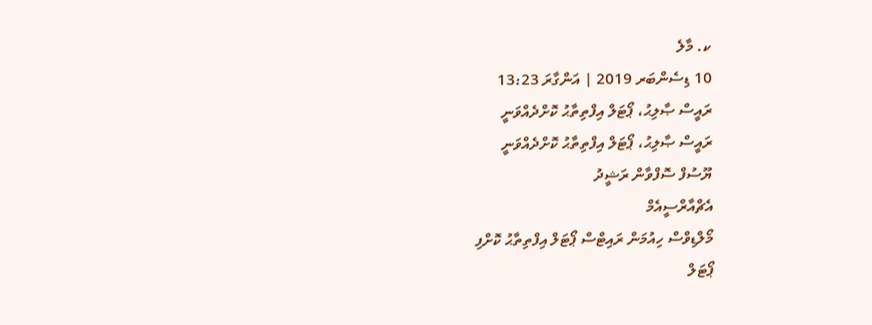ކ. މާލެ
10 ޑިސެންބަރ 2019 | އަންގާރަ 13:23
ރައީސް ޞާލިޙު، ޕޯޓަލް އިފްތިތާޙު ކޮށްދެއްވަނީ
ރައީސް ޞާލިޙު، ޕޯޓަލް އިފްތިތާޙު ކޮށްދެއްވަނީ
ޔޫސުފް ސޮފްވާން ރަޝީދު
އެޗްއާރްސީއެމް
މޯލްޑިވްސް ހިއުމަން ރައިޓްސް ޕޯޓަލް އިފްތިތާޙު ކޮށްފި
ޕޯޓަލް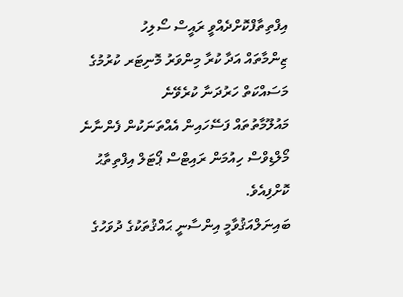އިފްތިތާފްކޮށްދެއްވީ ރައީސް ސޯލިހު
ޒިންމާތައް އަދާ ކުރާ މިންވަރު މޮނިޓަރ ކުރުމުގެ މަސައްކަތް ހަރުދަނާ ކުރެވޭނެ
މައުލޫމާތުތައް ފަސޭހައިން އެއްތަނަކުން ފެންނާނެ
މޯލްޑިވްސް ހިއުމަން ރައިޓްސް ޕޯޓަލް އިފްތިތާޙު ކޮށްފިއެވެ.
ބައިނަލްއަޤުވާމީ އިންސާނީ ޙައްޤުތަކުގެ ދުވަހުގެ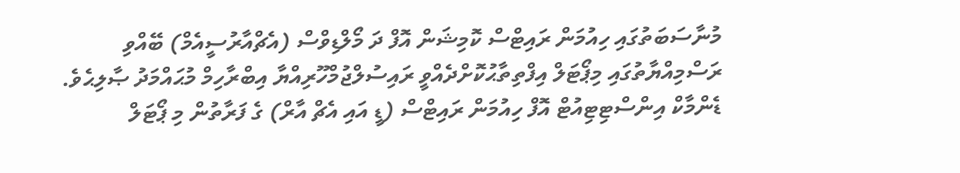މުނާސަބަތުގައި ހިއުމަން ރައިޓްސް ކޮމިޝަން އޮފް ދަ މޯލްޑިވްސް (އެޗްއާރުސީއެމް) ބޭއްވި ރަސްމިއްޔާތުގައި މިޕޯޓަލް އިފްތިތާޙުކޮށްދެއްވީ ރައިސުލްޖުމްހޫރިއްޔާ އިބްރާހިމް މުޙައްމަދު ޞާލިޙެވެ.
ޑެންމާކް އިންސްޓިޓިއުޓް އޮފް ހިއުމަން ރައިޓްސް (ޑީ އައި އެޗް އާރް) ގެ ފަރާތުން މި ޕޯޓަލް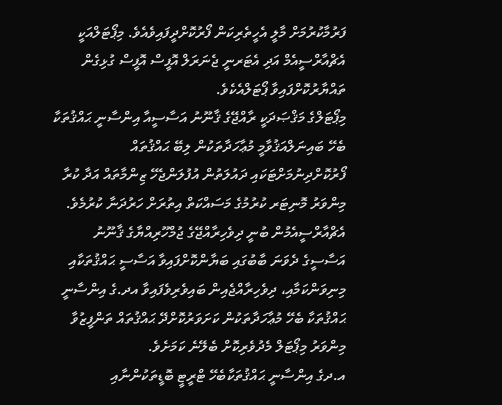ފަރުމާކުރުމަށް މާލީ އެހީތެރިކަން ފޯރުކޮށްދީފައިވެއެވެ. މިޕޯޓަލްއަކީ އެޗްއާރްސީއެމް އަދި އެޓަރނީ ޖެނަރަލް އޮފީސް އޮފީސް ގުޅިގެން ތައްޔާރުކޮށްފައިވާ ޕޯޓަލްއެކެވެ.
މިޕޯޓަލްގެ މަޤްޞަދަކީ ރާއްޖޭގެ ޤާނޫނު އަސާސީއާ އިންސާނީ ޙައްޤުތަކާ ބެހޭ ބައިނަލްއަޤުވާމީ މުޢާހަދާތަކުން ލިބޭ ޙައްޤުތައް ފޯރުކޮށްދިނުމަށްޓަކައި ދައުލަތުން އުފުލަންޖެހޭ ޒިންމާތައް އަދާ ކުރާ މިންވަރު މޮނިޓަރ ކުރުމުގެ މަސައްކަތް އިތުރަށް ހަރުދަނާ ކުރުމެވެ.
އެޗްއާރްސީއެމުން ބުނީ ދިވެހިރާއްޖޭގެ ޖުމްހޫރިއްޔާގެ ޤާނޫނު އަސާސީގެ ދެވަނަ ބާބުގައި ބަޔާންކޮށްފައިވާ އަސާސީ ޙައްޤުތަކާއި މިނިވަންކަމާއި، ދިވެހިރާއްޖެއިން ބައިވެރިވެފައިވާ އދ.ގެ އިންސާނީ ޙައްޤުތަކާ ބެހޭ މުޢާހަދާތަކުން ކަށަވަރުކޮށްދޭ ޙައްޤުތައް ތަންފީޒުވާ މިންވަރު މިޕޯޓަލް މެދުވެރިކޮށް ބެލޭނެ ކަމަށެވެ.
އ.ދގެ އިންސާނީ ޙައްޤުތަކާބެހޭ ޓްރީޓީ ބޮޑީތަކުންނާއި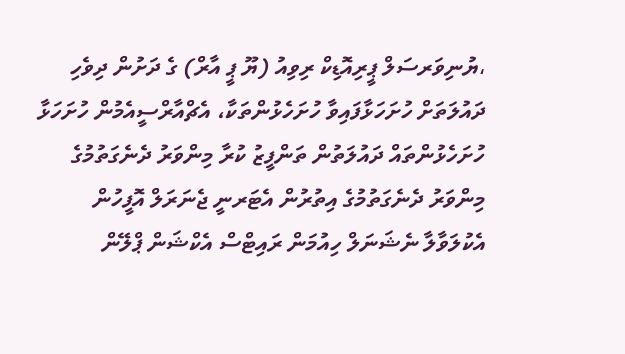،ޔުނިވަރސަލް ޕީރިއޮޑިކް ރިވިއު (ޔޫ ޕީ އާރް) ގެ ދަށުން ދިވެހި ދައުލަތަށް ހުށަހަޅާފައިވާ ހުށަހެޅުންތަކާ، އެޗްއާރްސީއެމުން ހުށަހަޅާ ހުށަހެޅުންތައް ދައުލަތުން ތަންފީޒު ކުރާ މިންވަރު ދެނެގަތުމުގެ މިންވަރު ދެނެގަތުމުގެ އިތުރުން އެޓަރނީ ޖެނަރަލް އޮފީހުން އެކުލަވާލާ ނެޝަނަލް ހިއުމަން ރައިޓްސް އެކްޝަން ޕްލޭން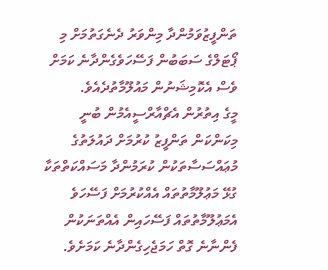ތަންފީޒުވަމުންދާ މިންވަރު ދެނެގަތުމަށް މި ޕޯޓަލްގެ ސަބަބުން ފަސޭހަވެގެންދާނެ ކަމަށް ވެސް އެކޮމިޝަނުން މައުލޫމާތުދެއެވެ.
މީގެ އިތުރުން އެޗްއާރްސީއެމުން ބުނީ މިކަންކަން ތަންފީޒު ކުރުމަށް ދައުލަތުގެ މުޢައްސަސާތަކުން ކުރަމުންދާ މަސައްކަތްތަކާ ގުޅޭ މަޢުލޫމާތުތައް އެއްކުރުމަށް ފަސޭހަވެ އެމަޢުލޫމާތުތައް ފަސޭހައިން އެއްތަނަކުން ފެންނާނެ ގޮތް ހަމަޖެހިގެންދާނެ ކަމަށެވެ.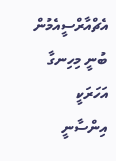އެޗްއާރްސީއެމުން ބުނީ މިހިނގާ އަހަރަކީ އިންސާނީ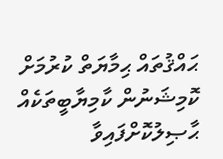ޙައްޤުތައް ޙިމާޔަތް ކުރުމަށް ކޮމިޝަނުން ކާމިޔާބީތަކެއް ޙާޞިލުކޮށްފައިވާ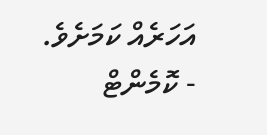އަހަރެއް ކަމަށެވެ.
- ކޮމެންޓް